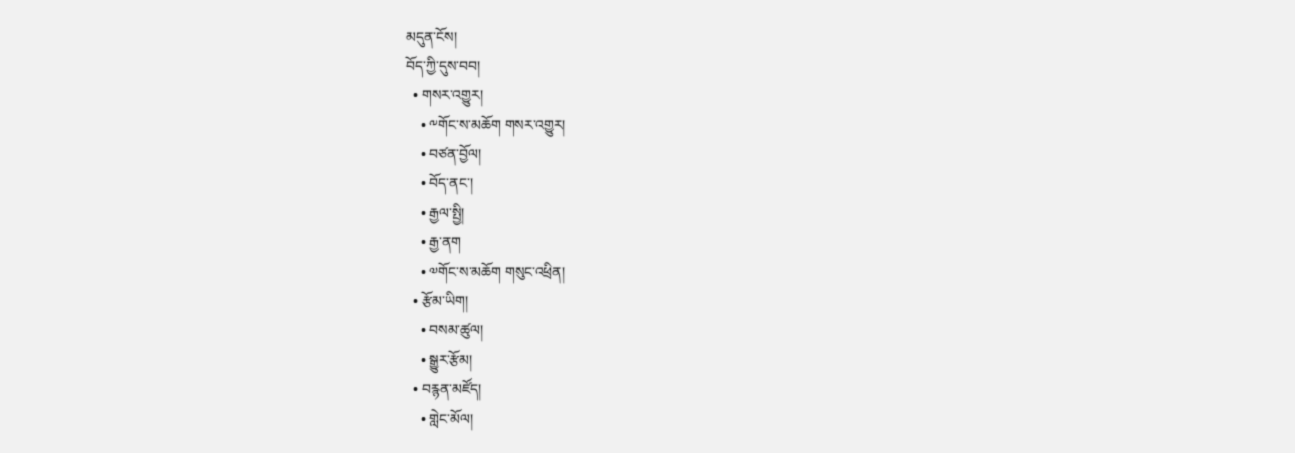མདུན་ངོས།
བོད་ཀྱི་དུས་བབ།
  • གསར་འགྱུར།
    • ༸གོང་ས་མཆོག གསར་འགྱུར།
    • བཙན་བྱོལ།
    • བོད་ནང་།
    • རྒྱལ་སྤྱི།
    • རྒྱ་ནག
    • ༧གོང་ས་མཆོག གསུང་འཕྲིན།
  • རྩོམ་ཡིག།
    • བསམ་ཚུལ།
    • སྒྱུར་རྩོམ།
  • བརྙན་མཛོད།
    • གླེང་མོལ།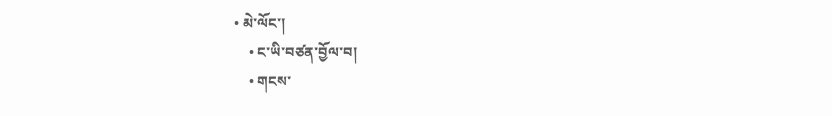• མེ་ལོང་།
    • ང་ཡི་བཙན་བྱོལ་བ།
    • གངས་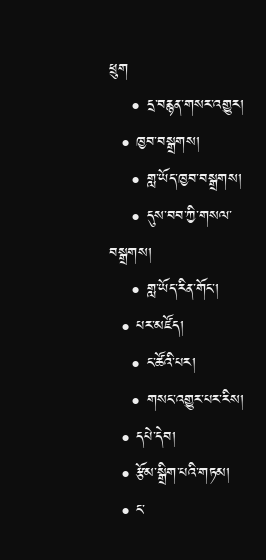ཕྲུག
    • དྲ་བརྙན་གསར་འགྱུར།
  • ཁྱབ་བསྒྲགས།
    • གླ་ཡོད་ཁྱབ་བསྒྲགས།
    • དུས་བབ་ཀྱི་གསལ་བསྒྲགས།
    • གླ་ཡོད་རིན་གོང་།
  • པར་མཛོད།
    • ང་ཚོའི་པར།
    • གསང་འགྱུར་པར་རིས།
  • དཔེ་དེབ།
  • རྩོམ་སྒྲིག་པའི་གཏམ།
  • ང་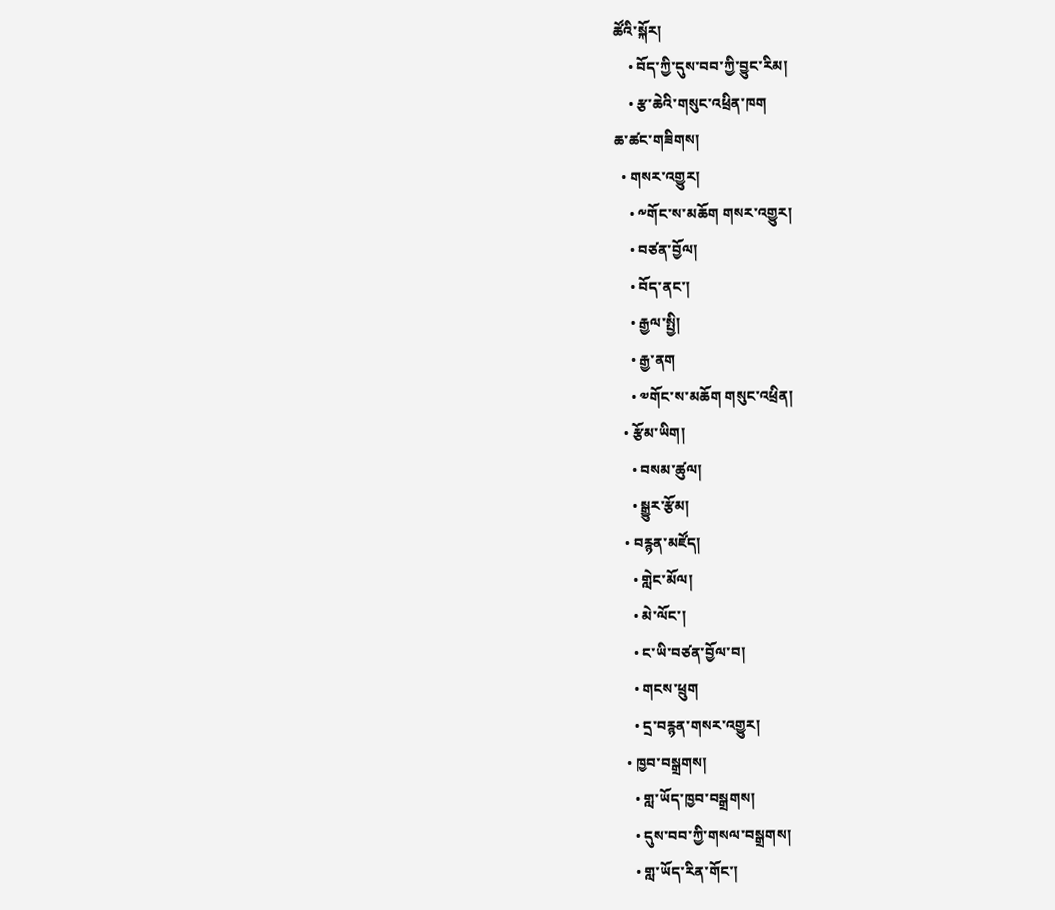ཚོའི་སྐོར།
    • བོད་ཀྱི་དུས་བབ་ཀྱི་བྱུང་རིམ།
    • རྩ་ཆེའི་གསུང་འཕྲིན་ཁག
ཆ་ཚང་གཟིགས།
  • གསར་འགྱུར།
    • ༸གོང་ས་མཆོག གསར་འགྱུར།
    • བཙན་བྱོལ།
    • བོད་ནང་།
    • རྒྱལ་སྤྱི།
    • རྒྱ་ནག
    • ༧གོང་ས་མཆོག གསུང་འཕྲིན།
  • རྩོམ་ཡིག།
    • བསམ་ཚུལ།
    • སྒྱུར་རྩོམ།
  • བརྙན་མཛོད།
    • གླེང་མོལ།
    • མེ་ལོང་།
    • ང་ཡི་བཙན་བྱོལ་བ།
    • གངས་ཕྲུག
    • དྲ་བརྙན་གསར་འགྱུར།
  • ཁྱབ་བསྒྲགས།
    • གླ་ཡོད་ཁྱབ་བསྒྲགས།
    • དུས་བབ་ཀྱི་གསལ་བསྒྲགས།
    • གླ་ཡོད་རིན་གོང་།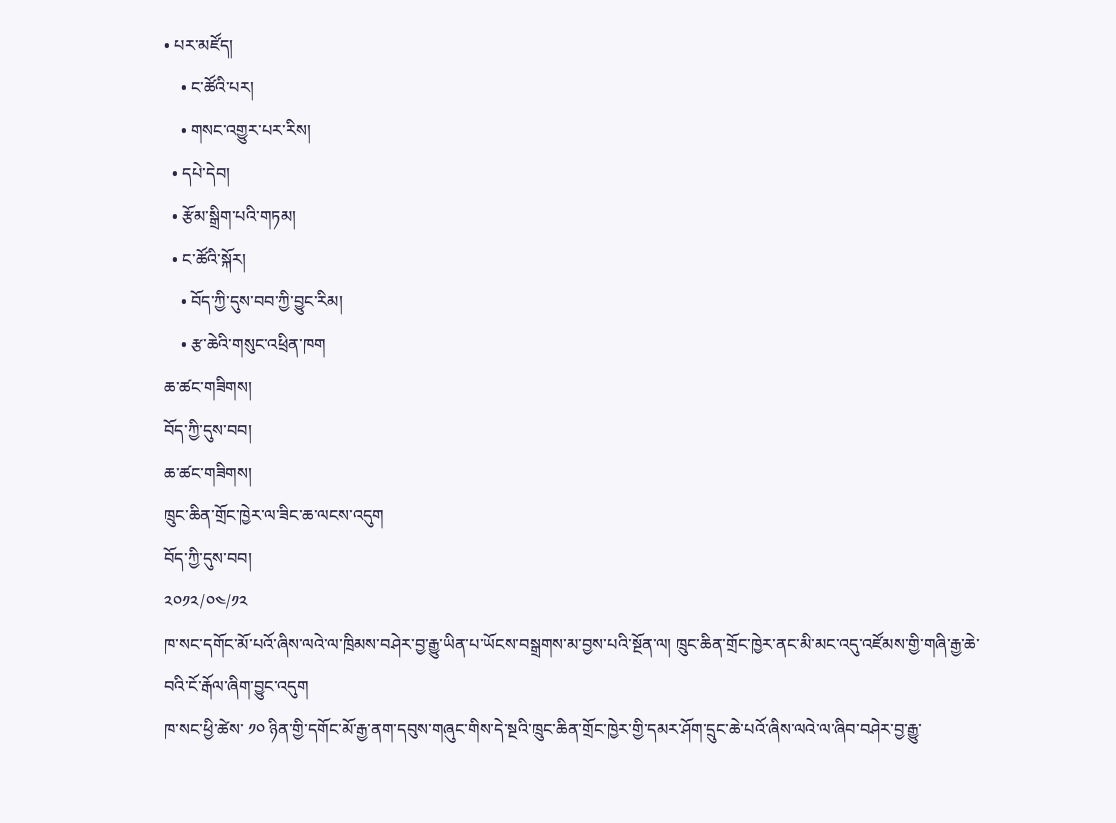• པར་མཛོད།
    • ང་ཚོའི་པར།
    • གསང་འགྱུར་པར་རིས།
  • དཔེ་དེབ།
  • རྩོམ་སྒྲིག་པའི་གཏམ།
  • ང་ཚོའི་སྐོར།
    • བོད་ཀྱི་དུས་བབ་ཀྱི་བྱུང་རིམ།
    • རྩ་ཆེའི་གསུང་འཕྲིན་ཁག
ཆ་ཚང་གཟིགས།
བོད་ཀྱི་དུས་བབ།
ཆ་ཚང་གཟིགས།
ཁྲུང་ཆིན་གྲོང་ཁྱེར་ལ་ཟིང་ཆ་ལངས་འདུག
བོད་ཀྱི་དུས་བབ།
༢༠༡༢/༠༤/༡༢
ཁ་སང་དགོང་མོ་པའོ་ཞིས་ལའེ་ལ་ཁྲིམས་བཤེར་བྱ་རྒྱུ་ཡིན་པ་ཡོངས་བསྒྲགས་མ་བྱས་པའི་སྔོན་ལ། ཁྲུང་ཆིན་གྲོང་ཁྱེར་ནང་མི་མང་འདུ་འཛོམས་གྱི་གཞི་རྒྱ་ཆེ་བའི་ངོ་རྒོལ་ཞིག་བྱུང་འདུག
ཁ་སང་ཕྱི་ཚེས་ ༡༠ ཉིན་གྱི་དགོང་མོ་རྒྱ་ནག་དབུས་གཞུང་གིས་དེ་སྔའི་ཁྲུང་ཆིན་གྲོང་ཁྱེར་གྱི་དམར་ཤོག་དྲུང་ཆེ་པའོ་ཞིས་ལའེ་ལ་ཞིབ་བཤེར་བྱ་རྒྱུ་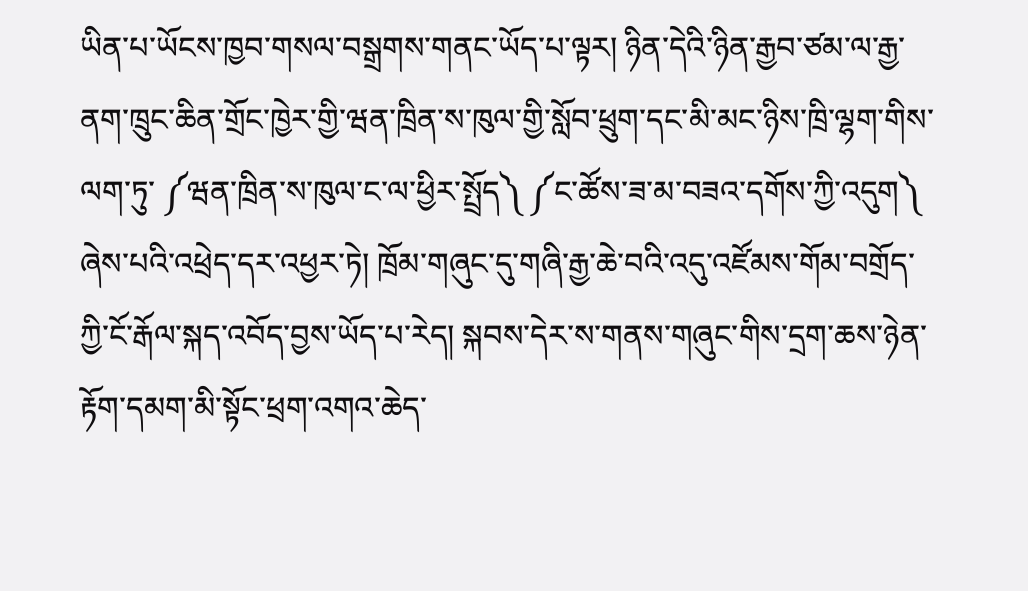ཡིན་པ་ཡོངས་ཁྱབ་གསལ་བསྒྲགས་གནང་ཡོད་པ་ལྟར། ཉིན་དེའི་ཉིན་རྒྱབ་ཙམ་ལ་རྒྱ་ནག་ཁྲུང་ཆིན་གྲོང་ཁྱེར་གྱི་ཝན་ཁྲིན་ས་ཁུལ་གྱི་སློབ་ཕྲུག་དང་མི་མང་ཉིས་ཁྲི་ལྷག་གིས་ལག་ཏུ་ ༼ཝན་ཁྲིན་ས་ཁུལ་ང་ལ་ཕྱིར་སྤྲོད༽ ༼ང་ཚོས་ཟ་མ་བཟའ་དགོས་ཀྱི་འདུག༽ ཞེས་པའི་འཕྲེད་དར་འཕྱར་ཏེ། ཁྲོམ་གཞུང་དུ་གཞི་རྒྱ་ཆེ་བའི་འདུ་འཛོམས་གོམ་བགྲོད་ཀྱི་ངོ་རྒོལ་སྐད་འབོད་བྱས་ཡོད་པ་རེད། སྐབས་དེར་ས་གནས་གཞུང་གིས་དྲག་ཆས་ཉེན་རྟོག་དམག་མི་སྟོང་ཕྲག་འགའ་ཆེད་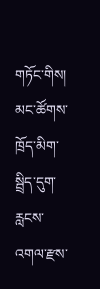གཏོང་གིས། མང་ཚོགས་ཁྲོད་མིག་སྦྲིད་དུག་རླངས་འགལ་རྫས་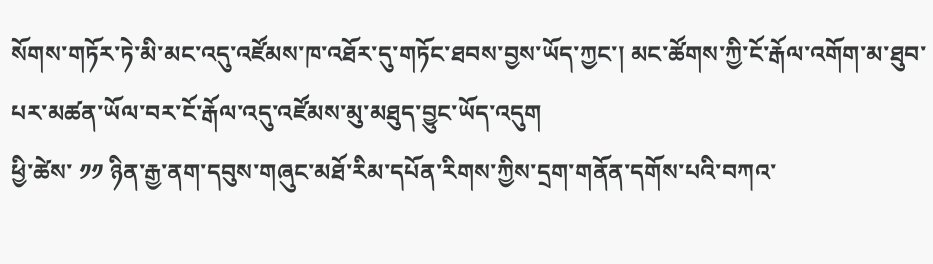སོགས་གཏོར་ཏེ་མི་མང་འདུ་འཛོམས་ཁ་འཐོར་དུ་གཏོང་ཐབས་བྱས་ཡོད་ཀྱང་། མང་ཚོགས་ཀྱི་ངོ་རྒོལ་འགོག་མ་ཐུབ་པར་མཚན་ཡོལ་བར་ངོ་རྒོལ་འདུ་འཛོམས་མུ་མཐུད་བྱུང་ཡོད་འདུག
ཕྱི་ཚེས་ ༡༡ ཉིན་རྒྱ་ནག་དབུས་གཞུང་མཐོ་རིམ་དཔོན་རིགས་ཀྱིས་དྲག་གནོན་དགོས་པའི་བཀའ་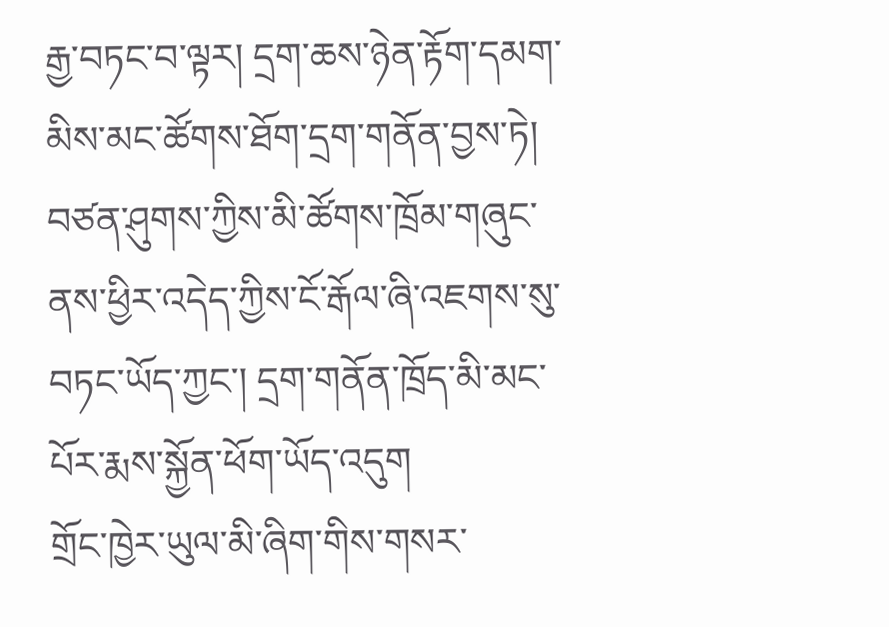རྒྱ་བཏང་བ་ལྟར། དྲག་ཆས་ཉེན་རྟོག་དམག་མིས་མང་ཚོགས་ཐོག་དྲག་གནོན་བྱས་ཏེ། བཙན་ཤུགས་ཀྱིས་མི་ཚོགས་ཁྲོམ་གཞུང་ནས་ཕྱིར་འདེད་ཀྱིས་ངོ་རྒོལ་ཞི་འཇགས་སུ་བཏང་ཡོད་ཀྱང་། དྲག་གནོན་ཁྲོད་མི་མང་པོར་རྨས་སྐྱོན་ཕོག་ཡོད་འདུག
གྲོང་ཁྱེར་ཡུལ་མི་ཞིག་གིས་གསར་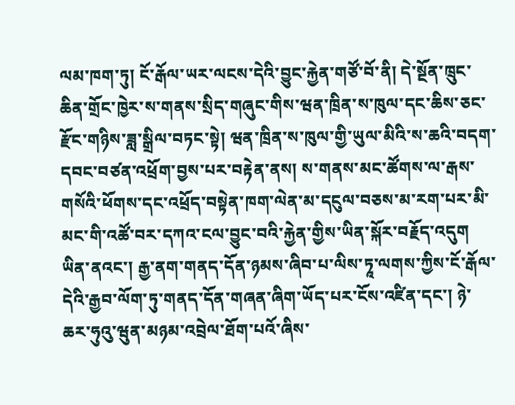ལམ་ཁག་ཏུ། ངོ་རྒོལ་ཡར་ལངས་དེའི་བྱུང་རྐྱེན་གཙོ་བོ་ནི། དེ་སྔོན་ཁྲུང་ཆིན་གྲོང་ཁྱེར་ས་གནས་སྲིད་གཞུང་གིས་ཝན་ཁྲིན་ས་ཁུལ་དང་ཆིས་ཅང་རྫོང་གཉིས་ཟླ་སྒྲིལ་བཏང་སྟེ། ཝན་ཁྲིན་ས་ཁུལ་གྱི་ཡུལ་མིའི་ས་ཆའི་བདག་དབང་བཙན་འཕྲོག་བྱས་པར་བརྟེན་ནས། ས་གནས་མང་ཚོགས་ལ་རྒས་གསོའི་ཕོགས་དང་འཕྲོད་བསྟེན་ཁག་ལེན་མ་དངུལ་བཅས་མ་རག་པར་མི་མང་གི་འཚོ་བར་དཀའ་ངལ་བྱུང་བའི་རྐྱེན་གྱིས་ཡིན་སྐོར་བརྗོད་འདུག
ཡིན་ནའང་། རྒྱ་ནག་གནད་དོན་ཉམས་ཞིབ་པ་ལིས་ཏཱ་ལགས་ཀྱིས་ངོ་རྒོལ་དེའི་རྒྱབ་ལོག་ཏུ་གནད་དོན་གཞན་ཞིག་ཡོད་པར་ངོས་འཛིན་དང་། ཉེ་ཆར་ཧུའུ་ཝུན་མཉམ་འབྲེལ་ཐོག་པའོ་ཞིས་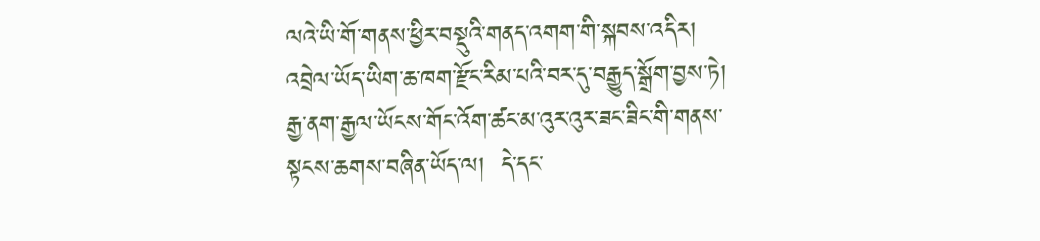ལའེ་ཡི་གོ་གནས་ཕྱིར་བསྡུའི་གནད་འགག་གི་སྐབས་འདིར།  འབྲེལ་ཡོད་ཡིག་ཆ་ཁག་རྫོང་རིམ་པའི་བར་དུ་བརྒྱུད་སྒྲོག་བྱས་ཏེ། རྒྱ་ནག་རྒྱལ་ཡོངས་གོང་འོག་ཚང་མ་འུར་འུར་ཟང་ཟིང་གི་གནས་སྟངས་ཆགས་བཞིན་ཡོད་ལ།  དེ་དང་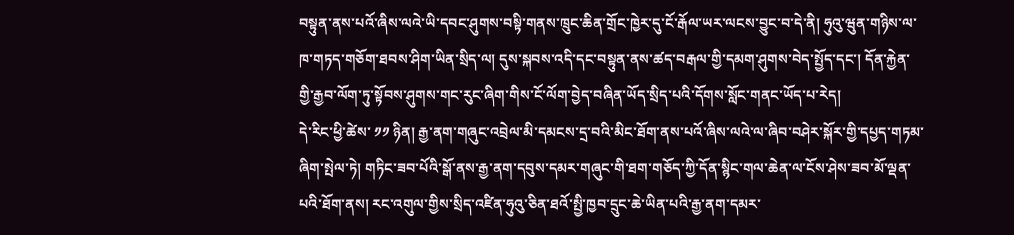བསྟུན་ནས་པའོ་ཞིས་ལའེ་ཡི་དབང་ཤུགས་བསྟི་གནས་ཁྲུང་ཆིན་གྲོང་ཁྱེར་དུ་ངོ་རྒོལ་ཡར་ལངས་བྱུང་བ་དེ་ནི། ཧུའུ་ཝུན་གཉིས་ལ་ཁ་གཏད་གཅོག་ཐབས་ཤིག་ཡིན་སྲིད་ལ། དུས་སྐབས་འདི་དང་བསྟུན་ནས་ཚད་བརྒལ་གྱི་དམག་ཤུགས་བེད་སྤྱོད་དང་། དོན་རྐྱེན་གྱི་རྒྱབ་ལོག་ཏུ་སྟོབས་ཤུགས་གང་རུང་ཞིག་གིས་ངོ་ལོག་བྱེད་བཞིན་ཡོད་སྲིད་པའི་དོགས་སློང་གནང་ཡོད་པ་རེད།
དེ་རིང་ཕྱི་ཚེས་ ༡༡ ཉིན། རྒྱ་ནག་གཞུང་འབྲེལ་མི་དམངས་དྲ་བའི་མིང་ཐོག་ནས་པའོ་ཞིས་ལའེ་ལ་ཞིབ་བཤེར་སྐོར་གྱི་དཔྱད་གཏམ་ཞིག་སྤེལ་ཏེ། གཏིང་ཟབ་པོའི་སྒོ་ནས་རྒྱ་ནག་དབུས་དམར་གཞུང་གི་ཐག་གཅོད་ཀྱི་དོན་སྙིང་གལ་ཆེན་ལ་ངོས་ཤེས་ཟབ་མོ་ལྡན་པའི་ཐོག་ནས། རང་འགུལ་གྱིས་སྲིད་འཛིན་ཧུའུ་ཅིན་ཐའོ་སྤྱི་ཁྱབ་དྲུང་ཆེ་ཡིན་པའི་རྒྱ་ནག་དམར་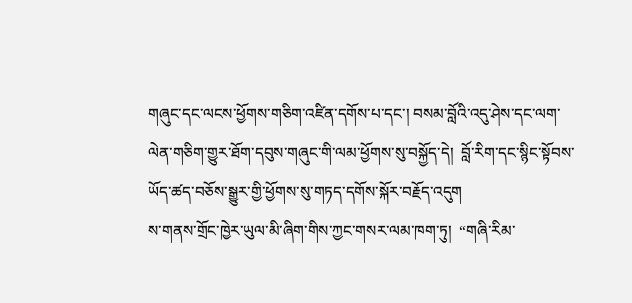གཞུང་དང་ལངས་ཕྱོགས་གཅིག་འཛིན་དགོས་པ་དང་། བསམ་བློའི་འདུ་ཤེས་དང་ལག་ལེན་གཅིག་གྱུར་ཐོག་དབུས་གཞུང་གི་ལམ་ཕྱོགས་སུ་བསྐྱོད་དེ།  བློ་རིག་དང་སྙིང་སྟོབས་ཡོད་ཚད་བཅོས་སྒྱུར་གྱི་ཕྱོགས་སུ་གཏད་དགོས་སྐོར་བརྗོད་འདུག
ས་གནས་གྲོང་ཁྱེར་ཡུལ་མི་ཞིག་གིས་ཀྱང་གསར་ལམ་ཁག་ཏུ།  “གཞི་རིམ་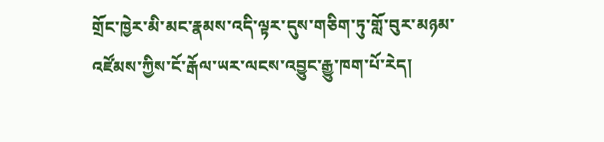གྲོང་ཁྱེར་མི་མང་རྣམས་འདི་ལྟར་དུས་གཅིག་ཏུ་གློ་བུར་མཉམ་འཛོམས་ཀྱིས་ངོ་རྒོལ་ཡར་ལངས་འབྱུང་རྒྱུ་ཁག་པོ་རེད།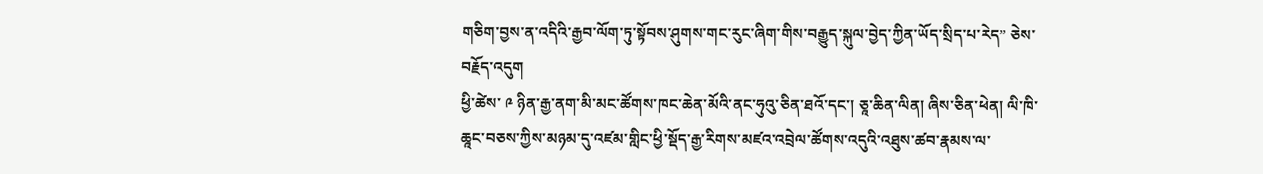གཅིག་བྱས་ན་འདིའི་རྒྱབ་ལོག་ཏུ་སྟོབས་ཤུགས་གང་རུང་ཞིག་གིས་བརྒྱུད་སྐུལ་བྱེད་ཀྱིན་ཡོད་སྲིད་པ་རེད” ཅེས་བརྗོད་འདུག
ཕྱི་ཚེས་ ༩ ཉིན་རྒྱ་ནག་མི་མང་ཚོགས་ཁང་ཆེན་མོའི་ནང་ཧུའུ་ཅིན་ཐའོ་དང་། ཅཱ་ཆིན་ལིན། ཞིས་ཅིན་ཕེན། ལི་ཁི་ཆཱང་བཅས་ཀྱིས་མཉམ་དུ་འཛམ་གླིང་ཕྱི་སྡོད་རྒྱ་རིགས་མཛའ་འབྲེལ་ཚོགས་འདུའི་འཐུས་ཚབ་རྣམས་ལ་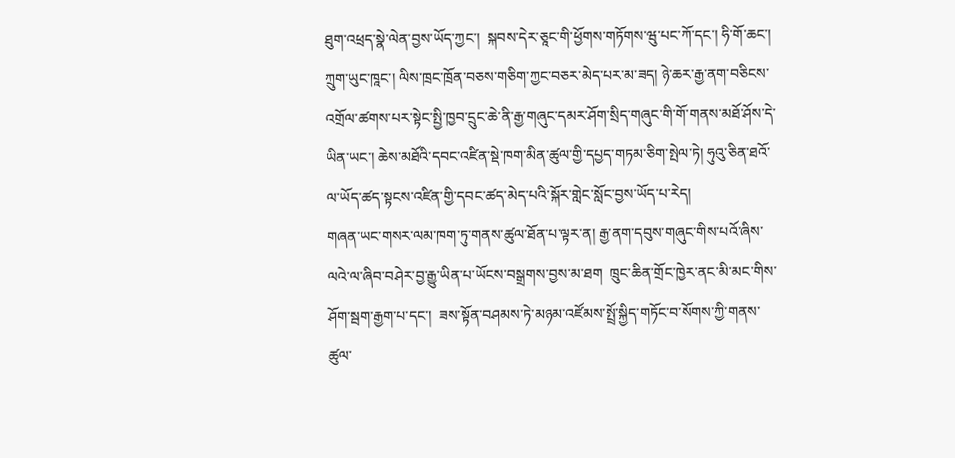ཐུག་འཕྲད་སྣེ་ལེན་བྱས་ཡོད་ཀྱང་།  སྐབས་དེར་ཅཱང་གི་ཕྱོགས་གཏོགས་ཝུ་པང་ཀོ་དང་། ཧི་གོ་ཆང་། ཀྲུག་ཡུང་ཁཱང་། ལིས་ཁྲང་ཁྲོན་བཅས་གཅིག་ཀྱང་བཅར་མེད་པར་མ་ཟད། ཉེ་ཆར་རྒྱ་ནག་བཅིངས་འགྲོལ་ཚགས་པར་སྟེང་སྤྱི་ཁྱབ་དྲུང་ཆེ་ནི་རྒྱ་གཞུང་དམར་ཤོག་སྲིད་གཞུང་གི་གོ་གནས་མཐོ་ཤོས་དེ་ཡིན་ཡང་། ཆེས་མཐོའི་དབང་འཛིན་སྡེ་ཁག་མིན་ཚུལ་གྱི་དཔྱད་གཏམ་ཅིག་སྤེལ་ཏེ། ཧུའུ་ཅིན་ཐའོ་ལ་ཡོད་ཚད་སྟངས་འཛིན་གྱི་དབང་ཚད་མེད་པའི་སྐོར་གླེང་སློང་བྱས་ཡོད་པ་རེད།
གཞན་ཡང་གསར་ལམ་ཁག་ཏུ་གནས་ཚུལ་ཐོན་པ་ལྟར་ན། རྒྱ་ནག་དབུས་གཞུང་གིས་པའོ་ཞིས་ལའེ་ལ་ཞིབ་བཤེར་བྱ་རྒྱུ་ཡིན་པ་ཡོངས་བསྒྲགས་བྱས་མ་ཐག  ཁྲུང་ཆིན་གྲོང་ཁྱེར་ནང་མི་མང་གིས་ཤོག་སྦག་རྒྱག་པ་དང་།  ཟས་སྟོན་བཤམས་ཏེ་མཉམ་འཛོམས་སྤྲོ་སྐྱིད་གཏོང་བ་སོགས་ཀྱི་གནས་ཚུལ་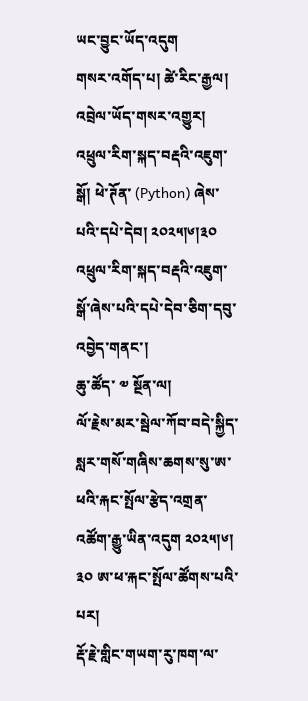ཡང་བྱུང་ཡོད་འདུག
གསར་འགོད་པ། ཚེ་རིང་རྒྱལ།
འབྲེལ་ཡོད་གསར་འགྱུར།
འཕྲུལ་རིག་སྐད་བརྡའི་འཇུག་སྒོ། ཕེ་ཊོན་ (Python) ཞེས་པའི་དཔེ་དེབ། ༢༠༢༥།༦།༣༠
འཕྲུལ་རིག་སྐད་བརྡའི་འཇུག་སྒོ་ཞེས་པའི་དཔེ་དེབ་ཅིག་དབུ་འབྱེད་གནང་།
ཆུ་ཚོད་ ༧ སྔོན་ལ།
ལོ་རྗེས་མར་སྦེལ་ཀོབ་བདེ་སྐྱིད་སླར་གསོ་གཞིས་ཆགས་སུ་ཨ་ཕའི་རྐང་སྤོལ་རྩེད་འགྲན་འཚོག་རྒྱུ་ཡིན་འདུག ༢༠༢༥།༦། ༣༠ ཨ་ཕ་རྐང་སྤོལ་ཚོགས་པའི་པར།
རྡོ་རྗེ་གླིང་གཡག་རུ་ཁག་ལ་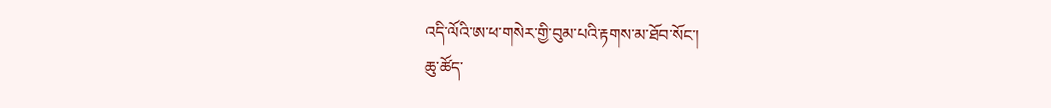འདི་ལོའི་ཨ་ཕ་གསེར་གྱི་བུམ་པའི་རྟགས་མ་ཐོབ་སོང་།
ཆུ་ཚོད་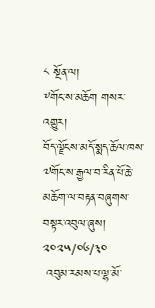༨ སྔོན་ལ།
༸གོང་ས་མཆོག གསར་འགྱུར།
བོད་ལྗོངས་མདོ་སྨད་ཆོལ་ཁས་༧གོང་ས་རྒྱལ་བ་རིན་པོ་ཆེ་མཆོག་ལ་བརྟན་བཞུགས་བསྟར་འབུལ་ཞུས།
༢༠༢༥/༠༦/༣༠
 འབུམ་རམས་པ་ལྷ་མོ་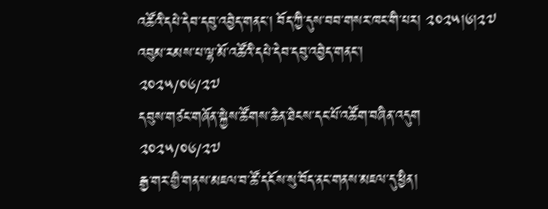འཚོའི་དཔེ་དེབ་དབུ་འབྱེད་གནང་། བོད་ཀྱི་དུས་བབ་གསར་ཁང་གི་པར། ༢༠༢༥།༦།༢༧
འབུམ་རམས་པ་ལྷ་མོ་འཚོའི་དཔེ་དེབ་དབུ་འབྱེད་གནང་།
༢༠༢༥/༠༦/༢༧
དབུས་གཙང་གཞོན་སྐྱེས་ཚོགས་ཆེན་ཐེངས་དང་པོ་འཚོག་བཞིན་འདུག
༢༠༢༥/༠༦/༢༧
རྒྱ་གར་གྱི་གནས་མཇལ་བ་ཚོ་དངོས་སུ་བོད་ནང་གནས་མཇལ་དུ་ཕྱིན།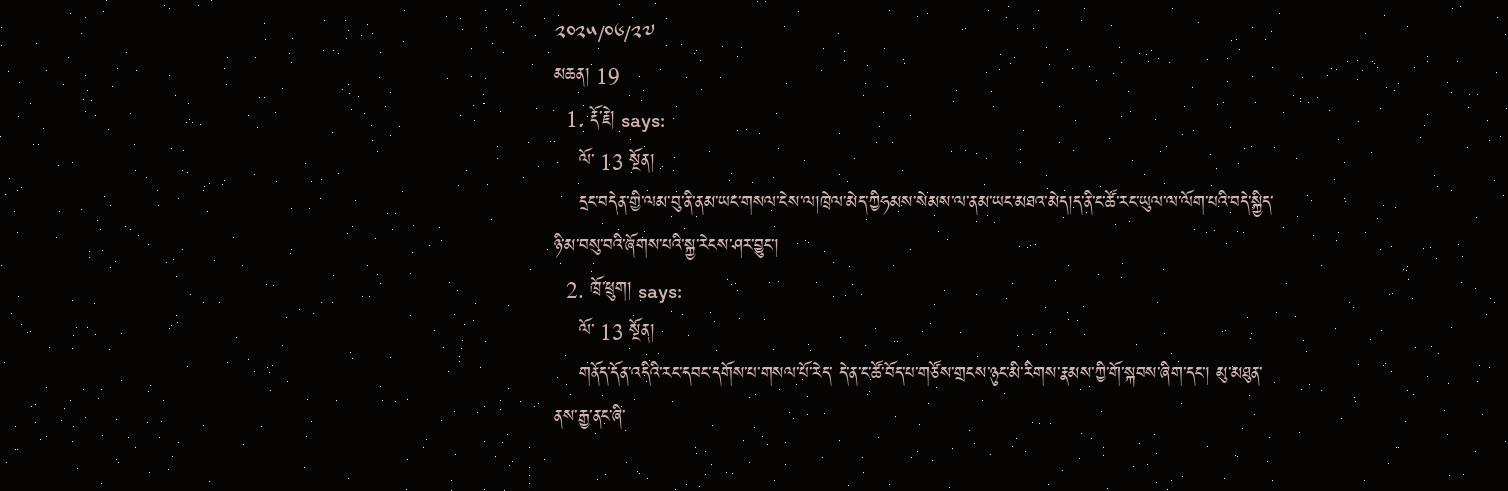༢༠༢༥/༠༦/༢༧
མཆན། 19
  1. རྡོ་རྗེ། says:
    ལོ་ 13 སྔོན།
    དྲང་བདེན་གྱི་ལམ་བུ་ནི་ནམ་ཡང་གསལ་ངེས་ལ།ཁྲེལ་མེད་ཀྱིཧམས་སེམས་ལ་ནམ་ཡང་མཐའ་མེད།ད་ནི་ང་ཚོ་རང་ཡུལ་ལ་ལོག་པའི་བདེ་སྐྱིད་ཉི་མ་བསུ་བའི་ཞོགས་པའི་སྐྱ་རེངས་ཤར་བྱུང་།
  2. ཁྲོ་ཕྲུག། says:
    ལོ་ 13 སྔོན།
    གནོད་དོན་འདིའི་རང་དབང་དགོས་པ་གསལ་པོ་རེད་ དེ་ན་ང་ཚོ་བོད་པ་གཙོས་གྲངས་ཉུང་མི་རིགས་རྣམས་ཀྱི་གོ་སྐབས་ཞིག་དང་། མུ་མཐུན་ནས་རྒྱ་ནང་ཞི་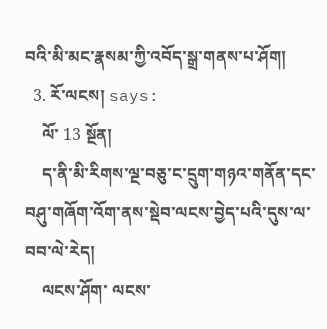བའི་མི་མང་རྣསམ་ཀྱི་འབོད་སྒྲ་གནས་པ་ཤོག།
  3. རོ་ལངས། says:
    ལོ་ 13 སྔོན།
    ད་ནི་མི་རིགས་ལྔ་བཅུ་ང་དྲུག་གཉའ་གནོན་དང་བཤུ་གཞོག་འོག་ནས་སྡེབ་ལངས་བྱེད་པའི་དུས་ལ་བབ་ལེ་རེད།
    ལངས་ཤོག་ ལངས་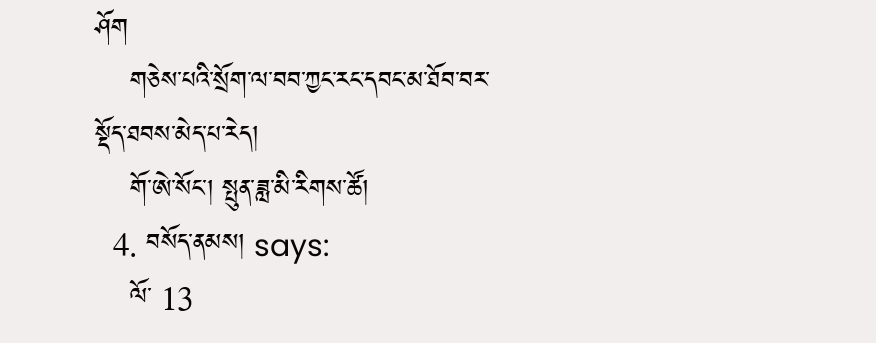ཤོག
    གཅེས་པའི་སྲོག་ལ་བབ་ཀྱང་རང་དབང་མ་ཐོབ་བར་སྡོད་ཐབས་མེད་པ་རེད།
    གོ་ཨེ་སོང་། སྤུན་ཟླ་མི་རིགས་ཚོ།
  4. བསོད་ནམས། says:
    ལོ་ 13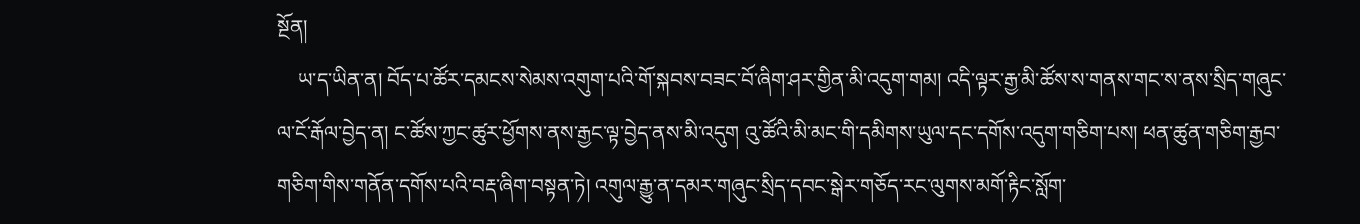སྔོན།
    ཡ་ད་ཡིན་ན། བོད་པ་ཚོར་དམངས་སེམས་འགུག་པའི་གོ་སྐབས་བཟང་བོ་ཞིག་ཤར་གྱིན་མི་འདུག་གམ། འདི་ལྟར་རྒྱ་མི་ཚོས་ས་གནས་གང་ས་ནས་སྲིད་གཞུང་ལ་ངོ་རྒོལ་བྱེད་ན། ང་ཚོས་ཀྱང་ཚུར་ཕྱོགས་ནས་རྒྱང་ལྟ་བྱེད་ནས་མི་འདུག འུ་ཚོའི་མི་མང་གི་དམིགས་ཡུལ་དང་དགོས་འདུག་གཅིག་པས། ཕན་ཚུན་གཅིག་རྒྱབ་གཅིག་གིས་གནོན་དགོས་པའི་བརྡ་ཞིག་བསྟན་ཏེ། འགུལ་རྒྱུ་ན་དམར་གཞུང་སྲིད་དབང་སྒེར་གཅོད་རང་ལུགས་མགོ་རྟིང་སློག་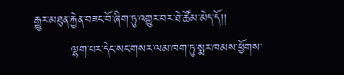རྒྱུར་མཐུན་རྐྱེན་བཟང་བོ་ཞིག་ཏུ་འགྱུར་བར་ཐེ་ཚོམ་མེད་དོ།།
         ལྷག་པར་དེང་སང་གསར་ལམ་ཁག་ཏུ་སྨར་ཁམས་ཕྱོགས་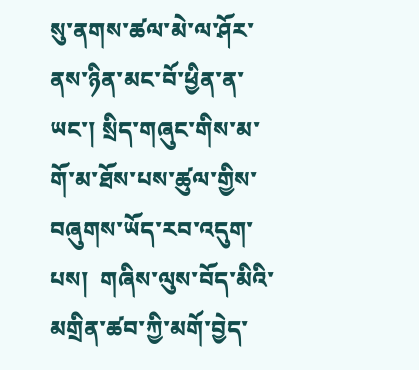སུ་ནགས་ཚལ་མེ་ལ་ཤོར་ནས་ཉིན་མང་བོ་ཕྱིན་ན་ཡང་། སྲིད་གཞུང་གིས་མ་གོ་མ་ཐོས་པས་ཚུལ་གྱིས་བཞུགས་ཡོད་རབ་འདུག་པས།  གཞིས་ལུས་བོད་མིའི་མགྲིན་ཚབ་ཀྱི་མགོ་བྱེད་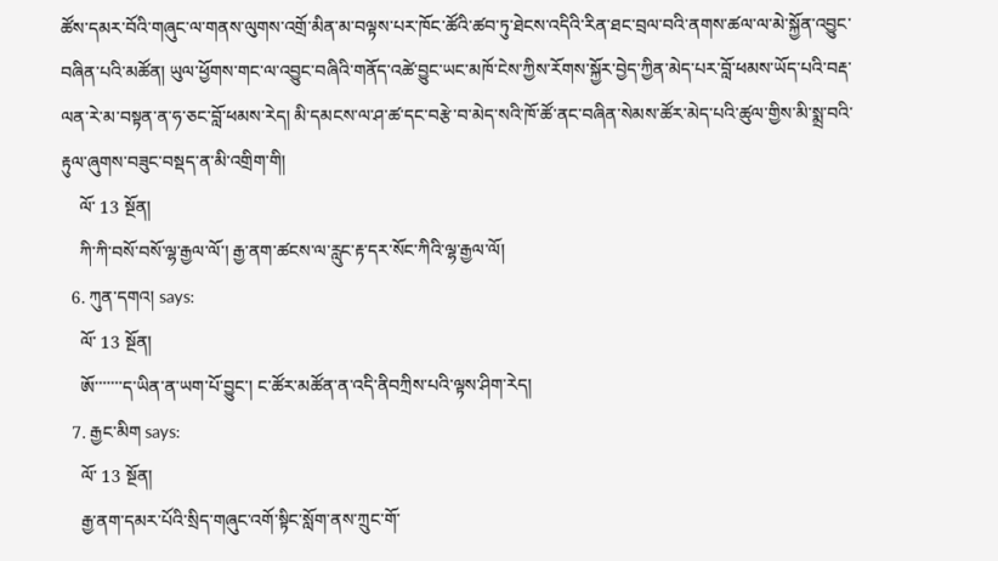ཚོས་དམར་བོའི་གཞུང་ལ་གནས་ལུགས་འགྲོ་མིན་མ་བལྟས་པར་ཁོང་ཚོའི་ཚབ་ཏུ་ཐེངས་འདིའི་རིན་ཐང་བྲལ་བའི་ནགས་ཚལ་ལ་མེ་སྐྱོན་འབྱུང་བཞིན་པའི་མཚོན། ཡུལ་ཕྱོགས་གང་ལ་འབྱུང་བཞིའི་གནོད་འཚེ་བྱུང་ཡང་མཁོ་ངེས་ཀྱིས་རོགས་སྐྱོར་བྱེད་ཀྱིན་མེད་པར་བློ་ཕམས་ཡོད་པའི་བརྡ་ལན་རེ་མ་བསྟན་ན་ཧ་ཅང་བློ་ཕམས་རེད། མི་དམངས་ལ་ཤ་ཚ་དང་བརྩེ་བ་མེད་སའི་ཁོ་ཚོ་ནང་བཞིན་སེམས་ཚོར་མེད་པའི་ཚུལ་གྱིས་མི་སྨྲ་བའི་རྟུལ་ཞུགས་བཟུང་བསྡད་ན་མི་འགྲིག་གི།
    ལོ་ 13 སྔོན།
    ཀི་ཀི་བསོ་བསོ་ལྷ་རྒྱལ་ལོ་། རྒྱ་ནག་ཚངས་ལ་རླུང་རྟ་དར་སོང་ཀིའི་ལྷ་རྒྱལ་ལོ།
  6. ཀུན་དགའ། says:
    ལོ་ 13 སྔོན།
    ཨོ་་་་་་་ད་ཡིན་ན་ཡག་པོ་བྱུང་། ང་ཚོར་མཚོན་ན་འདི་ནིབཀྲིས་པའི་ལྟས་ཤིག་རེད།
  7. རྒྱང་མིག says:
    ལོ་ 13 སྔོན།
    རྒྱ་ནག་དམར་པོའི་སྲིད་གཞུང་འགོ་སྟིང་སློག་ནས་ཀྲུང་གོ་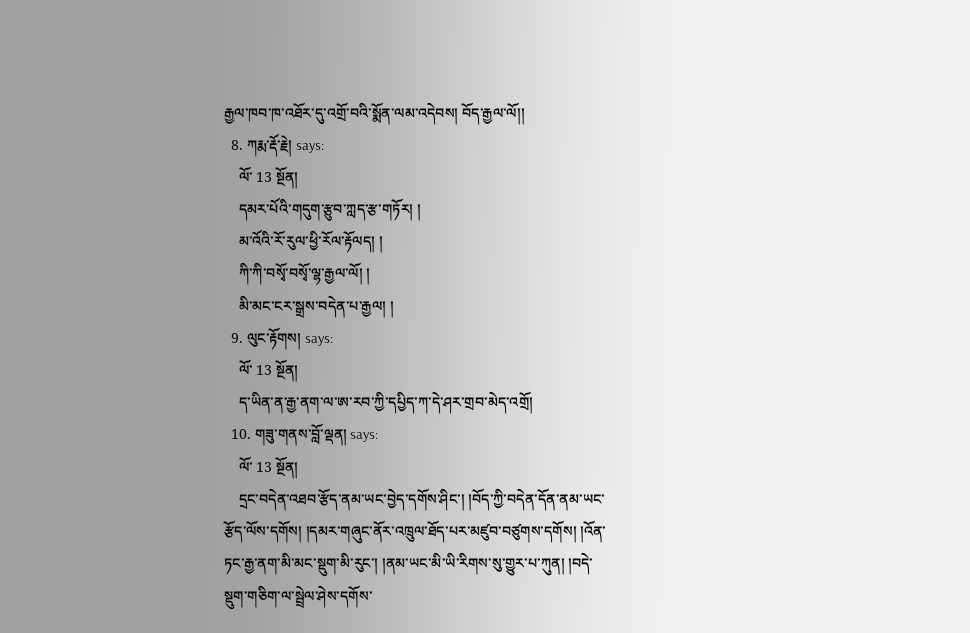རྒྱལ་ཁབ་ཁ་འཐོར་དུ་འགྲོ་བའི་སྨོན་ལམ་འདེབས། བོད་རྒྱལ་ལོ།།
  8. ཀརྨ་རྡོ་རྗེ། says:
    ལོ་ 13 སྔོན།
    དམར་པོའི་གདུག་རྩུབ་ཀླད་རྩ་གཏོར། །
    མ་འོའི་རོ་རུལ་ཕྱི་རོལ་རྟོལད། །
    ཀི་ཀི་བསྭོ་བསྭོ་ལྷ་རྒྱལ་ལོ། །
    མི་མང་ངར་སྒྲས་བདེན་པ་རྒྱལ། །
  9. ལུང་རྟོགས། says:
    ལོ་ 13 སྔོན།
    ད་ཡིན་ན་རྒྱ་ནག་ལ་ཨ་རབ་ཀྱི་དཔྱིད་ཀ་དེ་ཤར་གྲབ་མེད་འགྲོ།
  10. གཟུ་གནས་བློ་ལྡན། says:
    ལོ་ 13 སྔོན།
    དྲང་བདེན་འཐབ་རྩོད་ནམ་ཡང་བྱེད་དགོས་ཤིང་། །བོད་ཀྱི་བདེན་དོན་ནམ་ཡང་རྩོད་ལོས་དགོས། །དམར་གཞུང་ནོར་འཁྲུལ་ཐོད་པར་མཛུབ་བཙུགས་དགོས། །འོན་ཏང་རྒྱ་ནག་མི་མང་སྡུག་མི་རུང་། །ནམ་ཡང་མི་ཡི་རིགས་སུ་གྱུར་པ་ཀུན། །བདེ་སྡུག་གཅིག་ལ་སྦྲེལ་ཤེས་དགོས་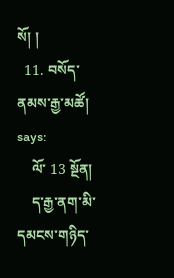སོ། །
  11. བསོད་ནམས་རྒྱ་མཚོ། says:
    ལོ་ 13 སྔོན།
    ད་རྒྱ་ནག་མི་དམངས་གཉིད་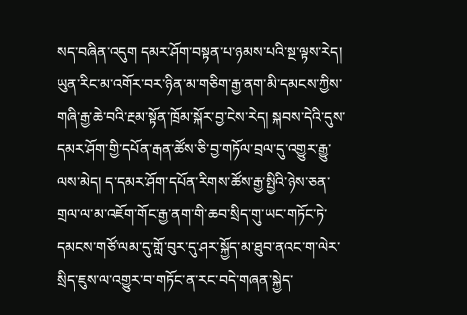སད་བཞིན་འདུག དམར་ཤོག་བསྟན་པ་ཉམས་པའི་སྔ་ལྟས་རེད། ཡུན་རིང་མ་འགོར་བར་ཉིན་མ་གཅིག་རྒྱ་ནག་མི་དམངས་ཀྱིས་གཞི་རྒྱ་ཆེ་བའི་རྔམ་སྟོན་ཁྲོམ་སྐོར་བྱ་ངེས་རེད། སྐབས་དེའི་དུས་དམར་ཤོག་གྱི་དཔོན་རྒན་ཚོས་ཅི་བྱ་གཏོལ་བྲལ་དུ་འགྱུར་རྒྱུ་ལས་མེད། ད་དམར་ཤོག་དཔོན་རིགས་ཚོས་རྒྱ་སྤྱིའི་ཉེས་ཅན་གྲལ་ལ་མ་འཇོག་གོང་རྒྱ་ནག་གི་ཆབ་སྲིད་གུ་ཡང་གཏོང་ཏེ་དམངས་གཙོ་ལམ་དུ་གློ་བུར་དུ་ཤར་སྐྱོད་མ་ཐུབ་ནའང་ག་ལེར་སྲིད་ཇུས་ལ་འགྱུར་བ་གཏོང་ན་རང་བདེ་གཞན་སྐྱེད་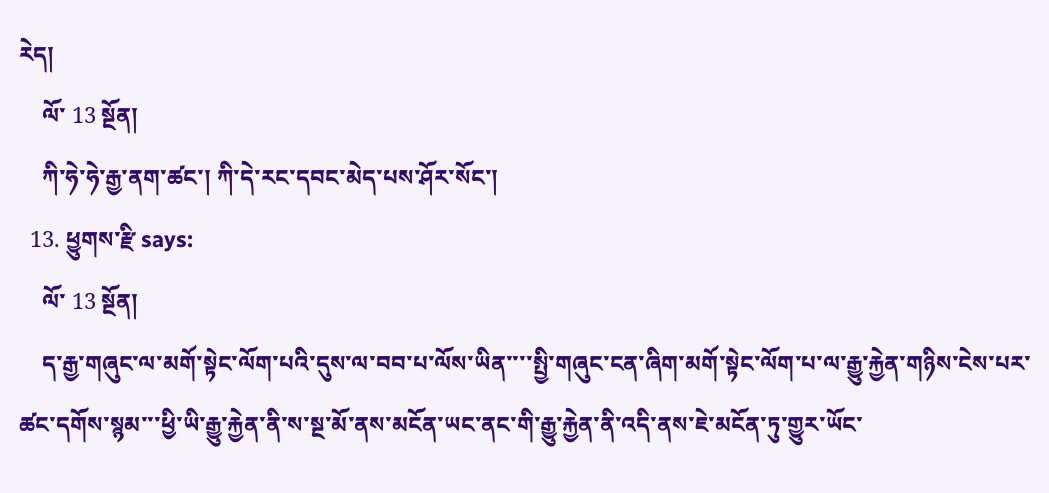རེད།
    ལོ་ 13 སྔོན།
    ཀི་ཧེ་ཧེ་རྒྱ་ནག་ཚང་། ཀི་དེ་རང་དབང་མེད་པས་ཤོར་སོང་།
  13. ཕྱུགས་རྫི says:
    ལོ་ 13 སྔོན།
    ད་རྒྱ་གཞུང་ལ་མགོ་སྟེང་ལོག་པའི་དུས་ལ་བབ་པ་ལོས་ཡིན་་་་སྤྱི་གཞུང་ངན་ཞིག་མགོ་སྟེང་ལོག་པ་ལ་རྒྱུ་རྐྱེན་གཉིས་ངེས་པར་ཚང་དགོས་སྙམ་་་ཕྱི་ཡི་རྒྱུ་རྐྱེན་ནི་ས་སྔ་མོ་ནས་མངོན་ཡང་ནང་གི་རྒྱུ་རྐྱེན་ནི་འདི་ནས་ཇེ་མངོན་ཏུ་གྱུར་ཡོང་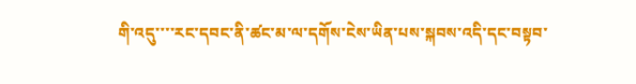གི་འདུ་་་་རང་དབང་ནི་ཚང་མ་ལ་དགོས་ངེས་ཡིན་པས་སྐབས་འདི་དང་བསྟབ་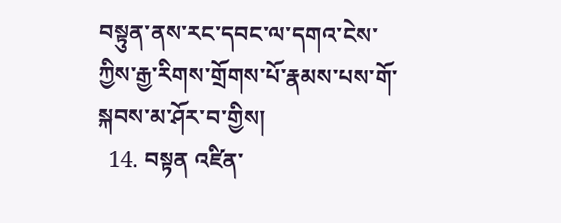བསྟུན་ནས་རང་དབང་ལ་དགའ་ངེས་ཀྱིས་རྒྱ་རིགས་གྲོགས་པོ་རྣམས་པས་གོ་སྐབས་མ་ཤོར་བ་གྱིས།
  14. བསྟན འཛིན་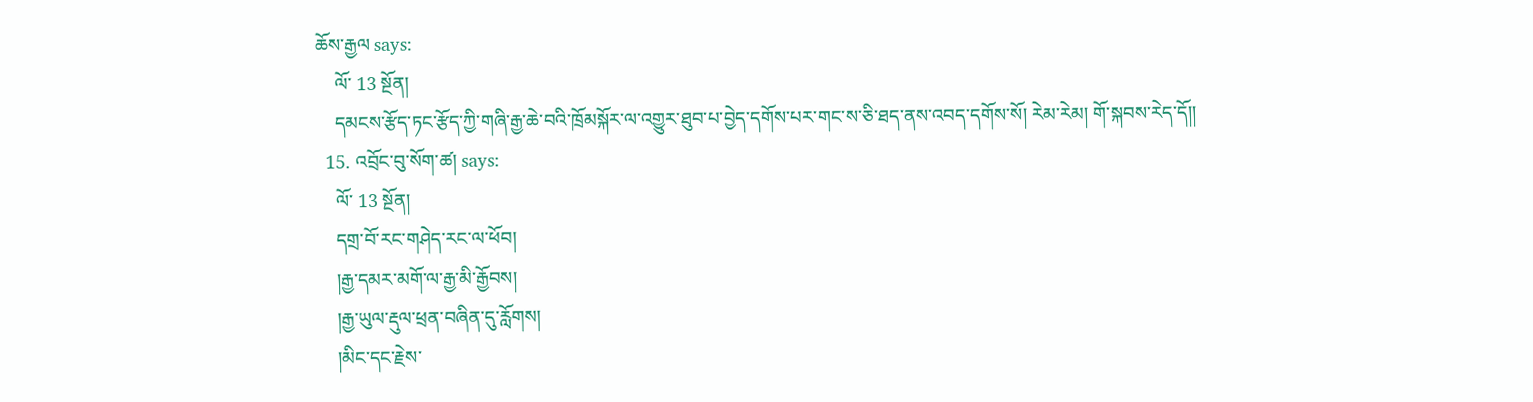ཆོས་རྒྱལ says:
    ལོ་ 13 སྔོན།
    དམངས་རྩོད་ཏང་རྩོད་ཀྱི་གཞི་རྒྱ་ཆེ་བའི་ཁྲོམསྐོར་ལ་འགྱུར་ཐུབ་པ་བྱེད་དགོས་པར་གང་ས་ཅི་ཐད་ནས་འབད་དགོས་སོ། རེམ་རེམ། གོ་སྐབས་རེད་དོ།།
  15. འབྲོང་བུ་སོག་ཚ། says:
    ལོ་ 13 སྔོན།
    དགྲ་བོ་རང་གཤེད་རང་ལ་ཕོབ།
    །རྒྱ་དམར་མགོ་ལ་རྒྱ་མི་རྒྱོབས།
    །རྒྱ་ཡུལ་རྡུལ་ཕྲན་བཞིན་དུ་རློགས།
    །མིང་དང་རྗེས་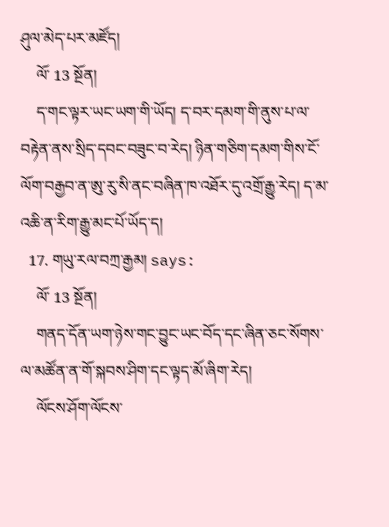ཤུལ་མེད་པར་མཛོད།
    ལོ་ 13 སྔོན།
    ད་གང་ལྟར་ཡང་ཡག་གི་ཡོད། ད་བར་དམག་གི་ནུས་པ་ལ་བརྟེན་ནས་སྲིད་དབང་བཟུང་བ་རེད། ཉིན་གཅིག་དམག་གིས་ངོ་ལོག་བརྒྱབ་ན་ཨུ་རུ་སི་ནང་བཞིན་ཁ་འཐོར་དུ་འགྲོ་རྒྱུ་རེད། ད་མ་འཆི་ན་རིག་རྒྱུ་མང་པོ་ཡོད་ད།
  17. གཡུ་རལ་བཀྲ་རྒྱམ། says:
    ལོ་ 13 སྔོན།
    གནད་དོན་ཡག་ཉེས་གང་བྱུང་ཡང་བོད་དང་ཞིན་ཅང་སོགས་ལ་མཚོན་ན་གོ་སྐབས་ཤིག་དང་ལྟད་མོ་ཞིག་རེད།
    ལོངས་ཤོག་ལོངས་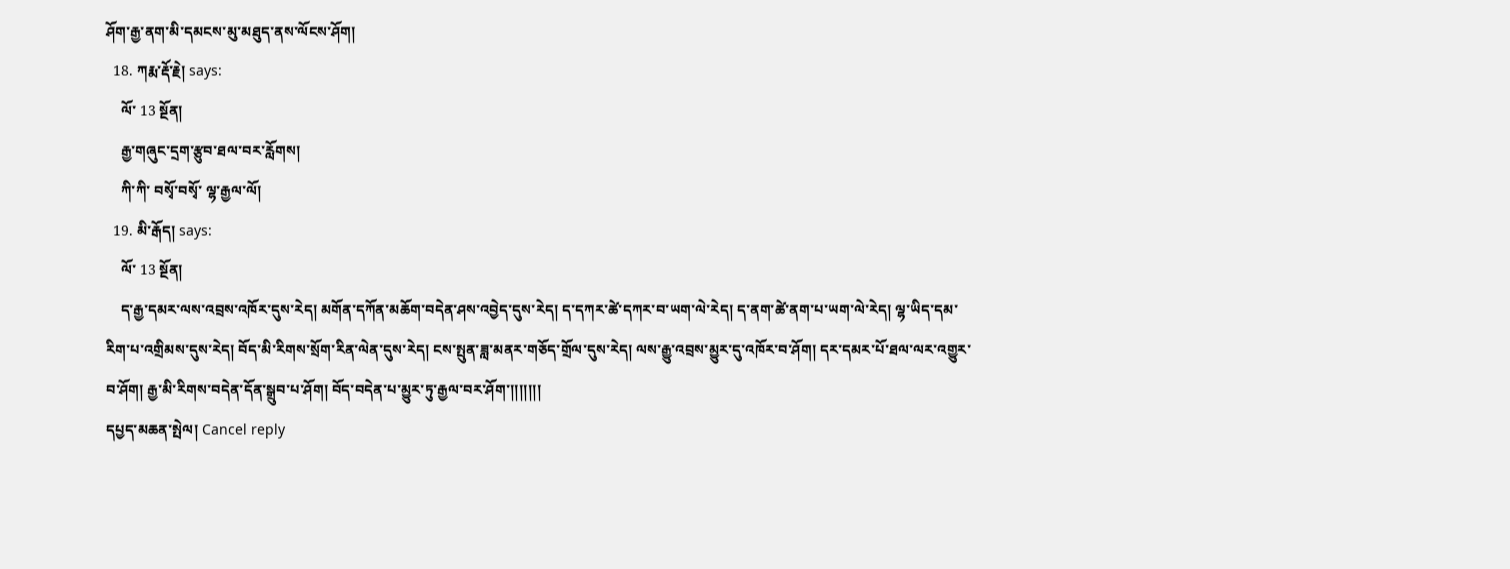ཤོག་རྒྱ་ནག་མི་དམངས་མུ་མཐུད་ནས་ལོངས་ཤོག།
  18. ཀརྨ་རྡོ་རྗེ། says:
    ལོ་ 13 སྔོན།
    རྒྱ་གཞུང་དྲག་རྩུབ་ཐལ་བར་རློགས།
    ཀི་ཀི་ བསྭོ་བསྭོ་ ལྷ་རྒྱལ་ལོ།
  19. མི་རྒོད། says:
    ལོ་ 13 སྔོན།
    ད་རྒྱ་དམར་ལས་འབྲས་འཁོར་དུས་རེད། མགོན་དཀོན་མཆོག་བདེན་ཤས་འབྱེད་དུས་རེད། ད་དཀར་ཚེ་དཀར་བ་ཡག་ལེ་རེད། ད་ནག་ཚེ་ནག་པ་ཡག་ལེ་རེད། ལྷ་ཡིད་དམ་རིག་པ་འགྲིམས་དུས་རེད། བོད་མི་རིགས་སྲོག་རིན་ལེན་དུས་རེད། ངས་སྤུན་ཟླ་མནར་གཅོད་གྲོལ་དུས་རེད། ལས་རྒྱུ་འབྲས་མྱུར་དུ་འཁོར་བ་ཤོག། དར་དམར་པོ་ཐལ་ལར་འགྱུར་བ་ཤོག། རྒྱ་མི་རིགས་བདེན་དོན་སྒྲུབ་པ་ཤོག། བོད་བདེན་པ་མྱུར་ཏུ་རྒྱལ་བར་ཤོག་།།།།།།།
དཔྱད་མཆན་སྤེལ། Cancel reply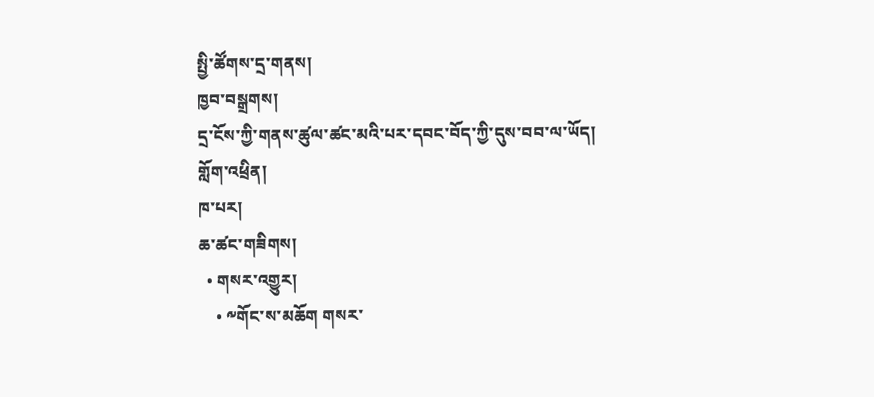སྤྱི་ཚོགས་དྲ་གནས།
ཁྱབ་བསྒྲགས།
དྲ་ངོས་ཀྱི་གནས་ཚུལ་ཚང་མའི་པར་དབང་བོད་ཀྱི་དུས་བབ་ལ་ཡོད།
གློག་འཕྲིན།
ཁ་པར།
ཆ་ཚང་གཟིགས།
  • གསར་འགྱུར།
    • ༸གོང་ས་མཆོག གསར་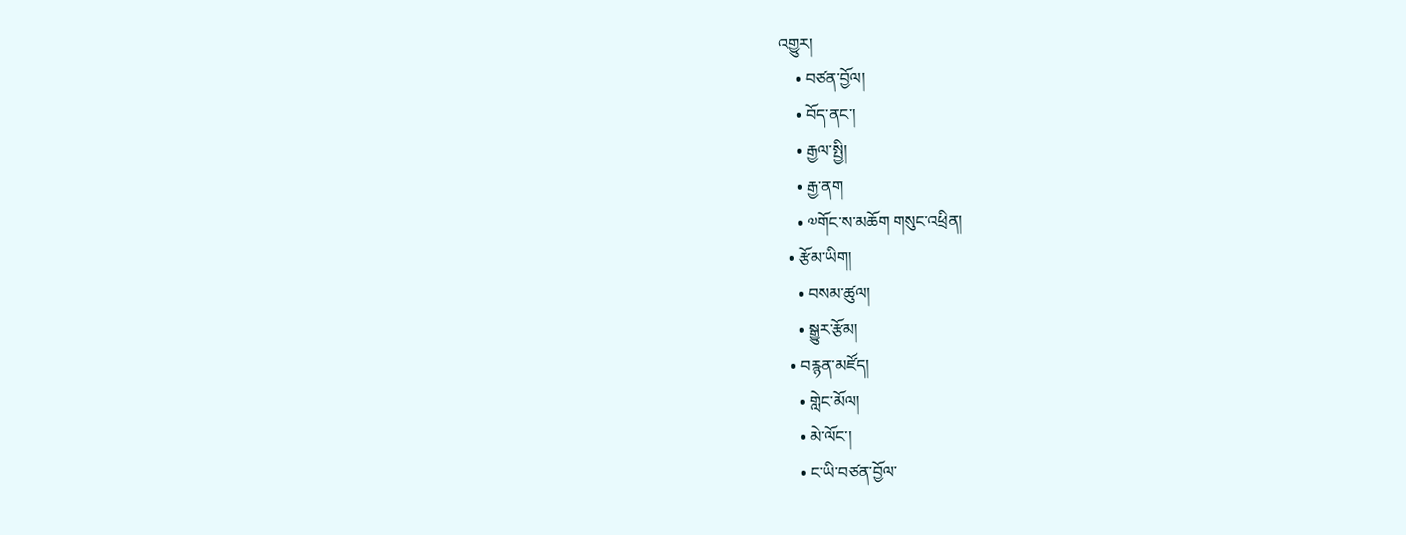འགྱུར།
    • བཙན་བྱོལ།
    • བོད་ནང་།
    • རྒྱལ་སྤྱི།
    • རྒྱ་ནག
    • ༧གོང་ས་མཆོག གསུང་འཕྲིན།
  • རྩོམ་ཡིག།
    • བསམ་ཚུལ།
    • སྒྱུར་རྩོམ།
  • བརྙན་མཛོད།
    • གླེང་མོལ།
    • མེ་ལོང་།
    • ང་ཡི་བཙན་བྱོལ་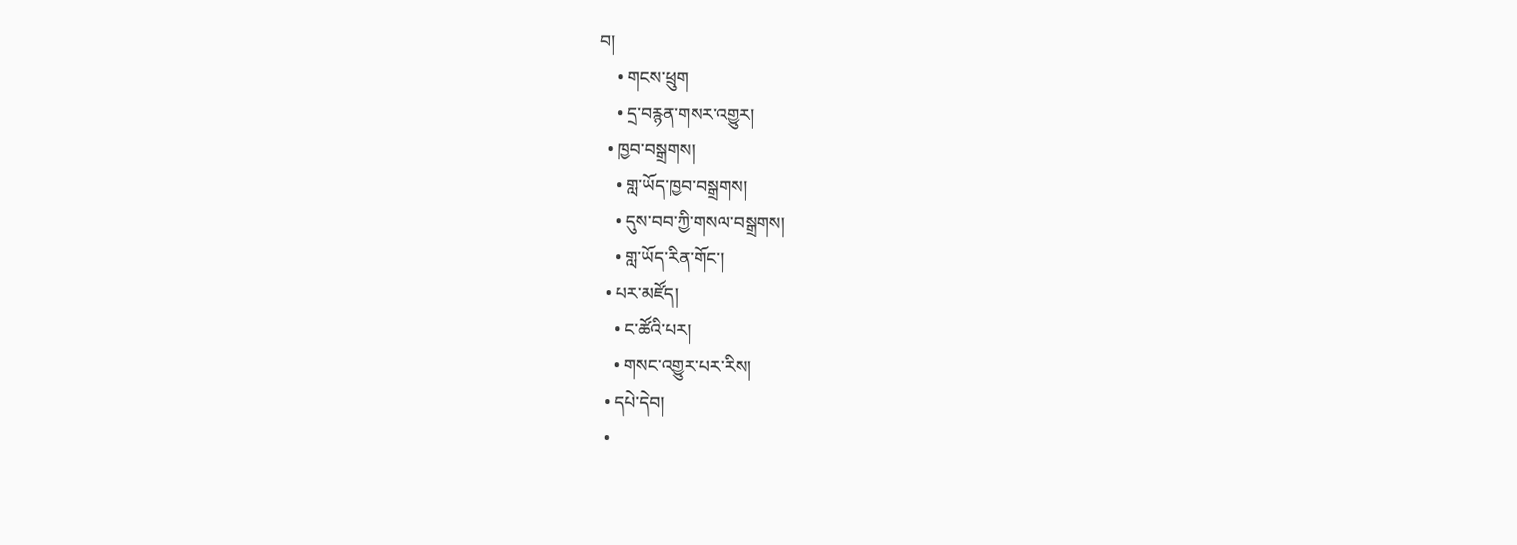བ།
    • གངས་ཕྲུག
    • དྲ་བརྙན་གསར་འགྱུར།
  • ཁྱབ་བསྒྲགས།
    • གླ་ཡོད་ཁྱབ་བསྒྲགས།
    • དུས་བབ་ཀྱི་གསལ་བསྒྲགས།
    • གླ་ཡོད་རིན་གོང་།
  • པར་མཛོད།
    • ང་ཚོའི་པར།
    • གསང་འགྱུར་པར་རིས།
  • དཔེ་དེབ།
  •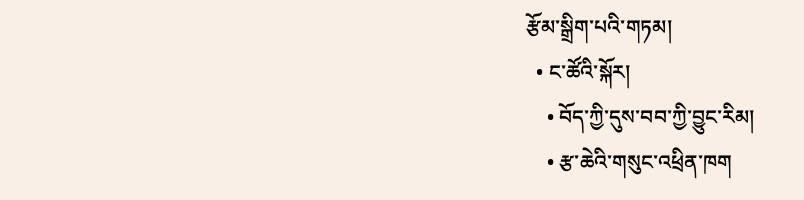རྩོམ་སྒྲིག་པའི་གཏམ།
  • ང་ཚོའི་སྐོར།
    • བོད་ཀྱི་དུས་བབ་ཀྱི་བྱུང་རིམ།
    • རྩ་ཆེའི་གསུང་འཕྲིན་ཁག